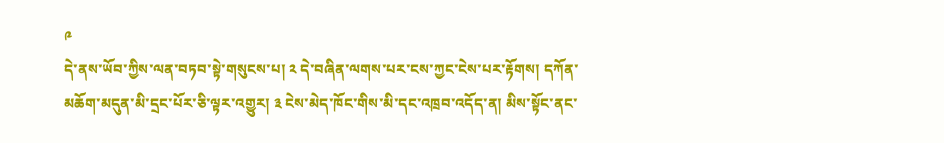༩
དེ་ནས་ཡོབ་ཀྱིས་ལན་བཏབ་སྟེ་གསུངས་པ། ༢ དེ་བཞིན་ལགས་པར་ངས་ཀྱང་ངེས་པར་རྟོགས། དཀོན་མཆོག་མདུན་མི་དྲང་པོར་ཅི་ལྟར་འགྱུར། ༣ ངེས་མེད་ཁོང་གིས་མི་དང་འཁྲབ་འདོད་ན། མིས་སྟོང་ནང་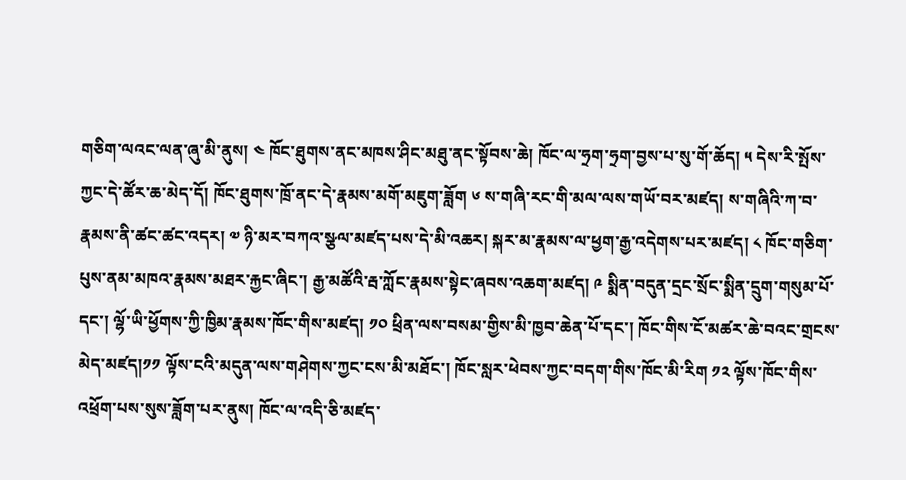གཅིག་ལའང་ལན་ཞུ་མི་ནུས། ༤ ཁོང་ཐུགས་ནང་མཁས་ཤིང་མཐུ་ནང་སྟོབས་ཆེ། ཁོང་ལ་ཧྲག་ཧྲག་བྱས་པ་སུ་གོ་ཆོད། ༥ དེས་རི་སྤོས་ཀྱང་དེ་ཚོར་ཆ་མེད་དོ། ཁོང་ཐུགས་ཁྲོ་ནང་དེ་རྣམས་མགོ་མཇུག་ཟློག ༦ ས་གཞི་རང་གི་མལ་ལས་གཡོ་བར་མཛད། ས་གཞིའི་ཀ་བ་རྣམས་ནི་ཚང་ཚང་འདར། ༧ ཉི་མར་བཀའ་སྩལ་མཛད་པས་དེ་མི་འཆར། སྐར་མ་རྣམས་ལ་ཕྱག་རྒྱ་འདེགས་པར་མཛད། ༨ ཁོང་གཅིག་པུས་ནམ་མཁའ་རྣམས་མཐར་རྐྱང་ཞིང་། རྒྱ་མཚོའི་རྦ་ཀློང་རྣམས་སྟེང་ཞབས་འཆག་མཛད། ༩ སྨིན་བདུན་དྲང་སྲོང་སྨིན་དྲུག་གསུམ་པོ་དང་། ལྷོ་ཡི་ཕྱོགས་ཀྱི་ཁྱིམ་རྣམས་ཁོང་གིས་མཛད། ༡༠ ཕྲིན་ལས་བསམ་གྱིས་མི་ཁྱབ་ཆེན་པོ་དང་། ཁོང་གིས་ངོ་མཚར་ཆེ་བའང་གྲངས་མེད་མཛད།༡༡ ལྟོས་ངའི་མདུན་ལས་གཤེགས་ཀྱང་ངས་མི་མཐོང་། ཁོང་སླར་ཕེབས་ཀྱང་བདག་གིས་ཁོང་མི་རིག ༡༢ ལྟོས་ཁོང་གིས་འཕྲོག་པས་སུས་ཟློག་པར་ནུས། ཁོང་ལ་འདི་ཅི་མཛད་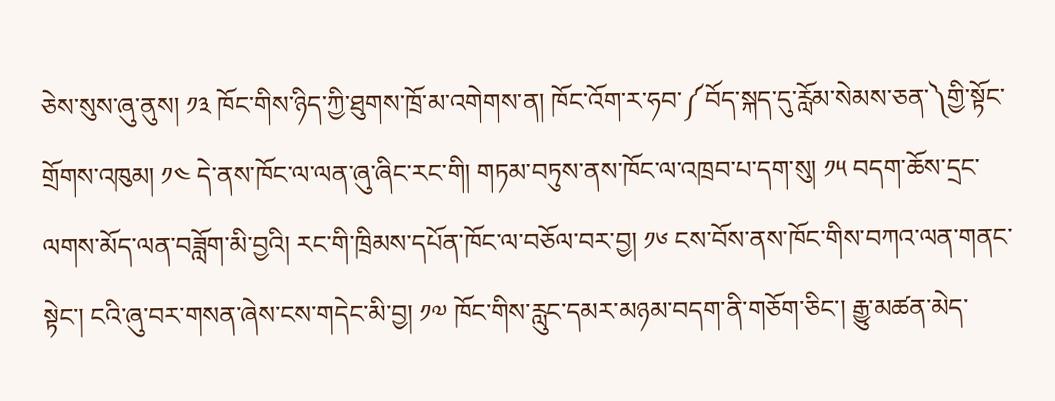ཅེས་སུས་ཞུ་ནུས། ༡༣ ཁོང་གིས་ཉིད་ཀྱི་ཐུགས་ཁྲོ་མ་འགེགས་ན། ཁོང་འོག་ར་ཧབ་༼བོད་སྐད་དུ་རློམ་སེམས་ཅན་༽གྱི་སྟོང་གྲོགས་འཁུམ། ༡༤ དེ་ནས་ཁོང་ལ་ལན་ཞུ་ཞིང་རང་གི། གཏམ་བཏུས་ནས་ཁོང་ལ་འཁྲབ་པ་དག་སུ། ༡༥ བདག་ཆོས་དྲང་ལགས་མོད་ལན་བཟློག་མི་བྱའི། རང་གི་ཁྲིམས་དཔོན་ཁོང་ལ་བཅོལ་བར་བྱ། ༡༦ ངས་བོས་ནས་ཁོང་གིས་བཀའ་ལན་གནང་སྟེང་། ངའི་ཞུ་བར་གསན་ཞེས་ངས་གདེང་མི་བྱ། ༡༧ ཁོང་གིས་རླུང་དམར་མཉམ་བདག་ནི་གཅོག་ཅིང་། རྒྱུ་མཚན་མེད་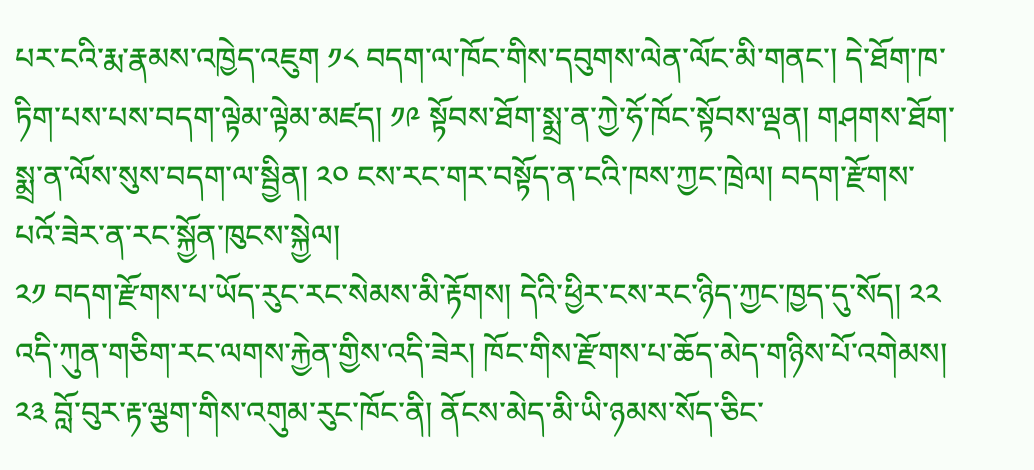པར་ངའི་རྨ་རྣམས་འཁྱེད་འཇུག ༡༨ བདག་ལ་ཁོང་གིས་དབུགས་ལེན་ལོང་མི་གནང་། དེ་ཐོག་ཁ་ཏིག་པས་པས་བདག་ལྟེམ་ལྟེམ་མཛད། ༡༩ སྟོབས་ཐོག་སྨྲ་ན་ཀྱེ་ཧོ་ཁོང་སྟོབས་ལྡན། གཤགས་ཐོག་སྨྲ་ན་ལོས་སུས་བདག་ལ་སྦྱིན། ༢༠ ངས་རང་གར་བསྟོད་ན་ངའི་ཁས་ཀྱང་ཁྲེལ། བདག་རྫོགས་པའོ་ཟེར་ན་རང་སྐྱོན་ཁུངས་སྐྱེལ།
༢༡ བདག་རྫོགས་པ་ཡོད་རུང་རང་སེམས་མི་རྟོགས། དེའི་ཕྱིར་ངས་རང་ཉིད་ཀྱང་ཁྱད་དུ་སོད། ༢༢ འདི་ཀུན་གཅིག་རང་ལགས་རྐྱེན་གྱིས་འདི་ཟེར། ཁོང་གིས་རྫོགས་པ་ཆོད་མེད་གཉིས་པོ་འགེམས། ༢༣ བློ་བུར་རྟ་ལྕག་གིས་འགུམ་རུང་ཁོང་ནི། ནོངས་མེད་མི་ཡི་ཉམས་སོད་ཅིང་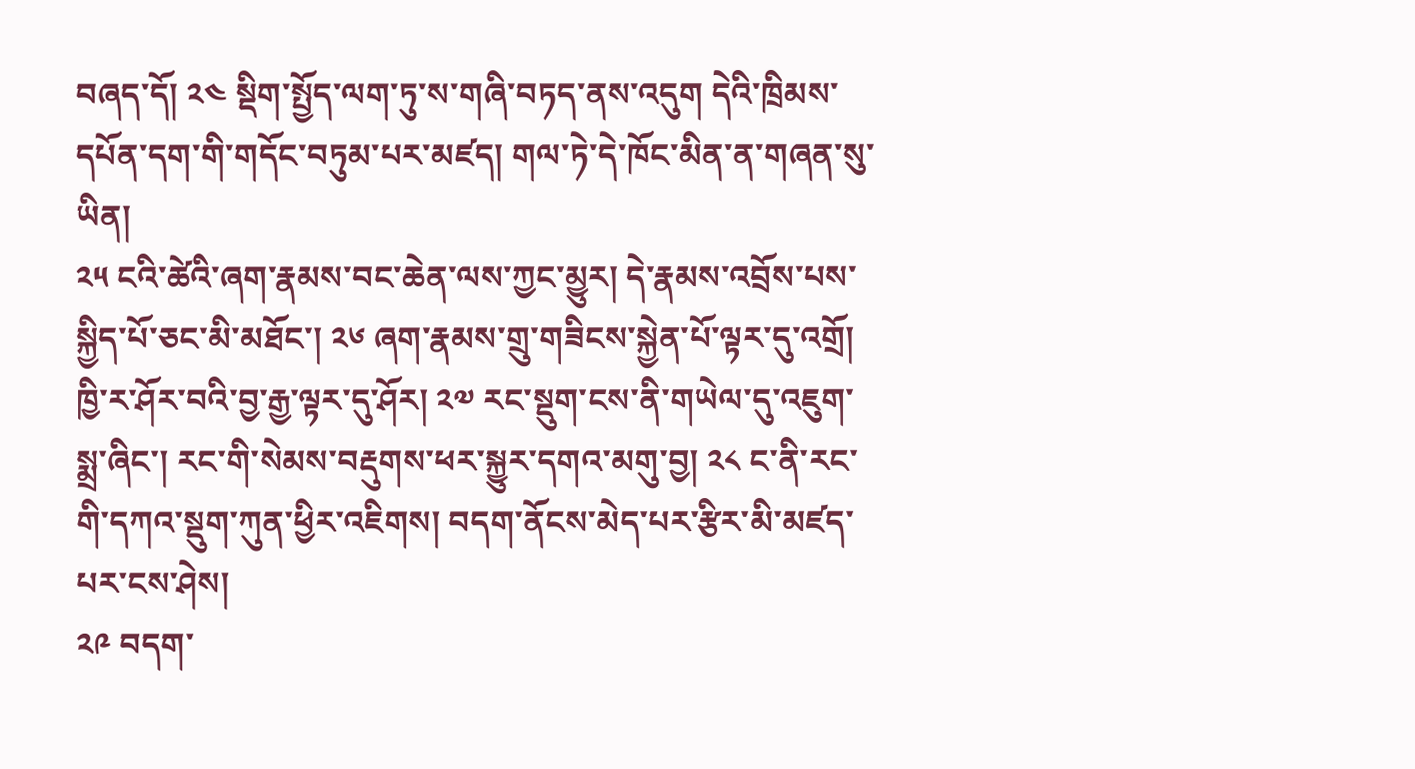བཞད་དོ། ༢༤ སྡིག་སྤྱོད་ལག་ཏུ་ས་གཞི་བཏད་ནས་འདུག དེའི་ཁྲིམས་དཔོན་དག་གི་གདོང་བཏུམ་པར་མཛད། གལ་ཏེ་དེ་ཁོང་མིན་ན་གཞན་སུ་ཡིན།
༢༥ ངའི་ཚེའི་ཞག་རྣམས་བང་ཆེན་ལས་ཀྱང་མྱུར། དེ་རྣམས་འབྲོས་པས་སྐྱིད་པོ་ཅང་མི་མཐོང་། ༢༦ ཞག་རྣམས་གྲུ་གཟིངས་སྐྱེན་པོ་ལྟར་དུ་འགྲོ། ཁྱི་ར་ཤོར་བའི་བྱ་རྒྱ་ལྟར་དུ་ཤོར། ༢༧ རང་སྡུག་ངས་ནི་གཡེལ་དུ་འཇུག་སྨྲ་ཞིང་། རང་གི་སེམས་བརྡུགས་ཕར་སྐྱུར་དགའ་མགུ་བྱ། ༢༨ ང་ནི་རང་གི་དཀའ་སྡུག་ཀུན་ཕྱིར་འཇིགས། བདག་ནོངས་མེད་པར་རྩིར་མི་མཛད་པར་ངས་ཤེས།
༢༩ བདག་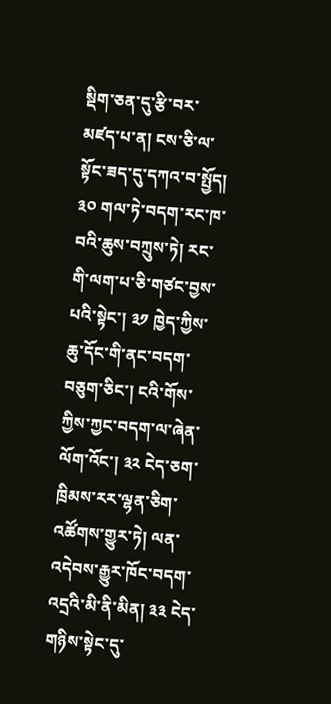སྡིག་ཅན་དུ་རྩི་བར་མཛད་པ་ན། ངས་ཅི་ལ་སྟོང་ཟད་དུ་དཀའ་བ་སྤྱོད། ༣༠ གལ་ཏེ་བདག་རང་ཁ་བའི་ཆུས་བཀྲུས་ཏེ། རང་གི་ལག་པ་ཅི་གཙང་བྱས་པའི་སྟེང་། ༣༡ ཁྱེད་ཀྱིས་ཆུ་དོང་གི་ནང་བདག་བཅུག་ཅིང་། ངའི་གོས་ཀྱིས་ཀྱང་བདག་ལ་ཞེན་ལོག་འོང་། ༣༢ ངེད་ཅག་ཁྲིམས་རར་ལྷན་ཅིག་འཚོགས་གྱུར་ཏེ། ལན་འདེབས་རྒྱུར་ཁོང་བདག་འདྲའི་མི་ནི་མིན། ༣༣ ངེད་གཉིས་སྟེང་དུ་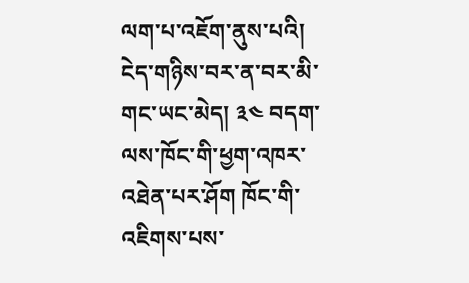ལག་པ་འཇོག་ནུས་པའི། ངེད་གཉིས་བར་ན་བར་མི་གང་ཡང་མེད། ༣༤ བདག་ལས་ཁོང་གི་ཕྱག་འཁར་འཐེན་པར་ཤོག ཁོང་གི་འཇིགས་པས་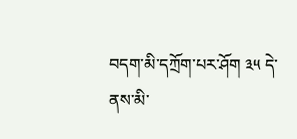བདག་མི་དཀྲོག་པར་ཤོག ༣༥ དེ་ནས་མི་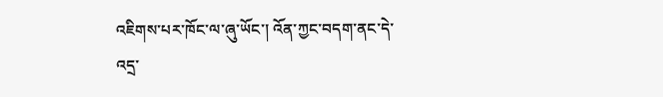འཇིགས་པར་ཁོང་ལ་ཞུ་ཡོང་། འོན་ཀྱང་བདག་ནང་དེ་འདྲ་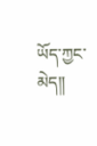ཡོད་ཀྱང་མེད༎